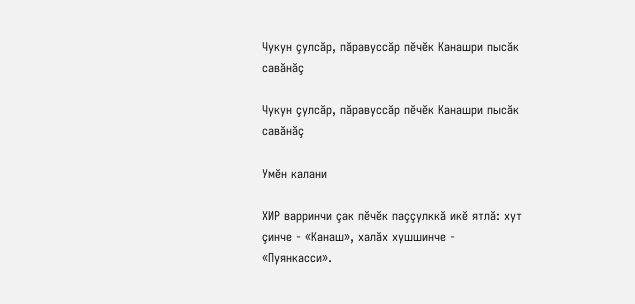Чукун çулсăр, пăравуссăр пĕчĕк Канашри пысăк савăнăç

Чукун çулсăр, пăравуссăр пĕчĕк Канашри пысăк савăнăç

Умĕн калани

ХИР варринчи çак пĕчĕк паççулккă икĕ ятлă: хут çинче - «Канаш», халăх хушшинче - «Пуянкасси».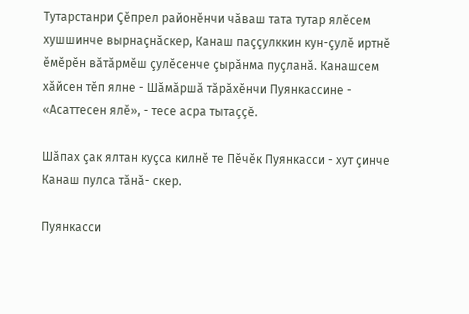Тутарстанри Çĕпрел районĕнчи чăваш тата тутар ялĕсем хушшинче вырнаçнăскер, Канаш паççулккин кун-çулĕ иртнĕ ĕмĕрĕн вăтăрмĕш çулĕсенче çырăнма пуçланă. Канашсем хăйсен тĕп ялне - Шăмăршă тăрăхĕнчи Пуянкассине - «Асаттесен ялĕ», - тесе асра тытаççĕ.

Шăпах çак ялтан куçса килнĕ те Пĕчĕк Пуянкасси - хут çинче Канаш пулса тăнă- скер.

Пуянкасси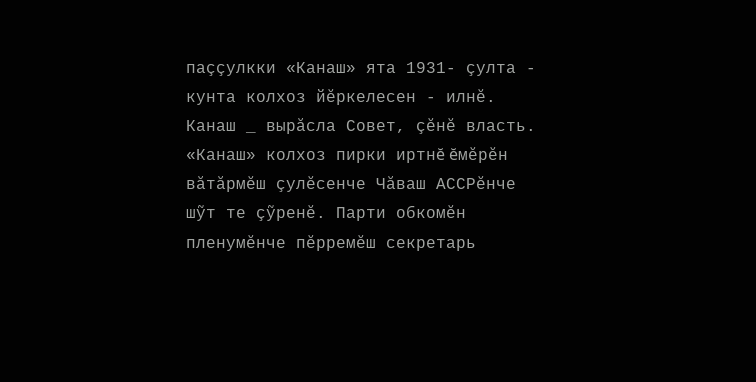паççулкки «Канаш» ята 1931- çулта - кунта колхоз йĕркелесен - илнĕ. Канаш _ вырăсла Совет, çĕнĕ власть. «Канаш» колхоз пирки иртнĕ ĕмĕрĕн вăтăрмĕш çулĕсенче Чăваш АССРĕнче шỹт те çỹренĕ. Парти обкомĕн пленумĕнче пĕрремĕш секретарь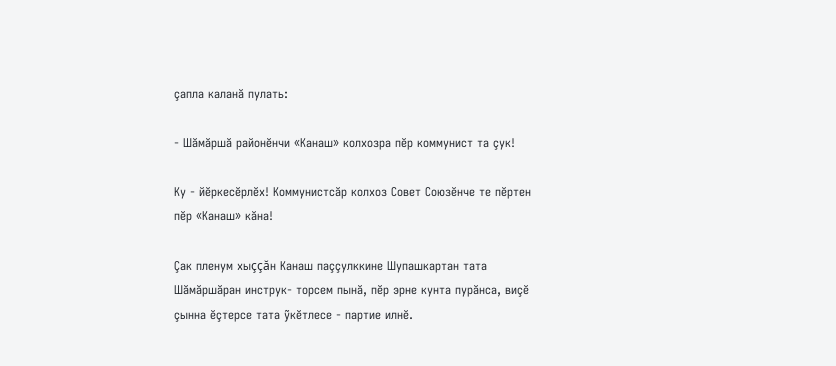çапла каланă пулать:

- Шăмăршă районĕнчи «Канаш» колхозра пĕр коммунист та çук!

Ку - йĕркесĕрлĕх! Коммунистсăр колхоз Совет Союзĕнче те пĕртен пĕр «Канаш» кăна!

Çак пленум хыççăн Канаш паççулккине Шупашкартан тата Шăмăршăран инструк- торсем пынă, пĕр эрне кунта пурăнса, виçĕ çынна ĕçтерсе тата ỹкĕтлесе - партие илнĕ.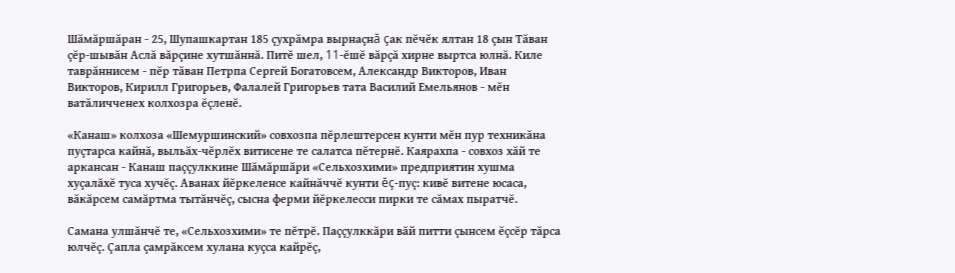Шăмăршăран - 25, Шупашкартан 185 çухрăмра вырнаçнă çак пĕчĕк ялтан 18 çын Тăван çĕр-шывăн Аслă вăрçине хутшăннă. Питĕ шел, 11-ĕшĕ вăрçă хирне выртса юлнă. Киле таврăннисем - пĕр тăван Петрпа Сергей Богатовсем, Александр Викторов, Иван Викторов, Кирилл Григорьев, Фалалей Григорьев тата Василий Емельянов - мĕн ватăличченех колхозра ĕçленĕ.

«Канаш» колхоза «Шемуршинский» совхозпа пĕрлештерсен кунти мĕн пур техникăна пуçтарса кайнă, выльăх-чĕрлĕх витисене те салатса пĕтернĕ. Каярахпа - совхоз хăй те аркансан - Канаш паççулккине Шăмăршăри «Сельхозхими» предприятин хушма хуçалăхĕ туса хучĕç. Аванах йĕркеленсе кайнăччĕ кунти ĕç-пуç: кивĕ витене юсаса, вăкăрсем самăртма тытăнчĕç, сысна ферми йĕркелесси пирки те сăмах пыратчĕ.

Самана улшăнчĕ те, «Сельхозхими» те пĕтрĕ. Паççулккăри вăй питти çынсем ĕçсĕр тăрса юлчĕç. Çапла çамрăксем хулана куçса кайрĕç,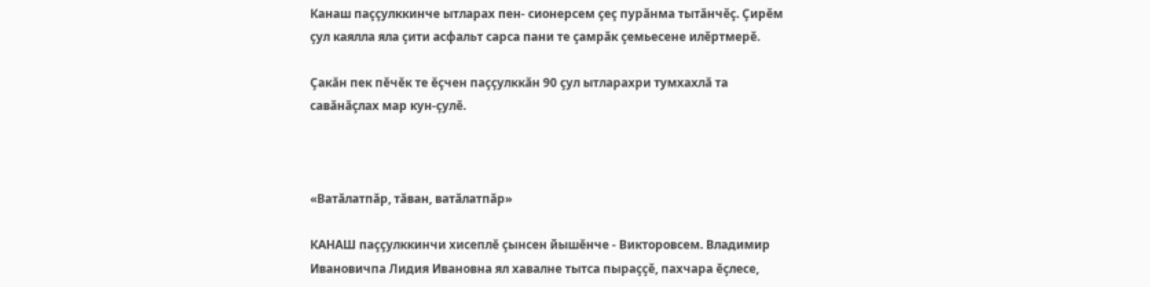Канаш паççулккинче ытларах пен- сионерсем çеç пурăнма тытăнчĕç. Çирĕм çул каялла яла çити асфальт сарса пани те çамрăк çемьесене илĕртмерĕ.

Çакăн пек пĕчĕк те ĕçчен паççулккăн 90 çул ытларахри тумхахлă та савăнăçлах мар кун-çулĕ.



«Ватăлатпăр, тăван, ватăлатпăр»

КАНАШ паççулккинчи хисеплĕ çынсен йышĕнче - Викторовсем. Владимир Ивановичпа Лидия Ивановна ял хавалне тытса пыраççĕ, пахчара ĕçлесе,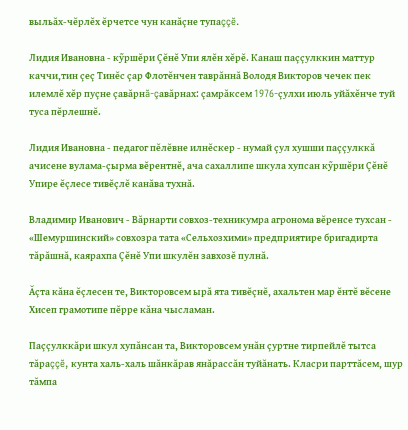выльăх-чĕрлĕх ĕрчетсе чун канăçне тупаççĕ.

Лидия Ивановна - кỹршĕри Çĕнĕ Упи ялĕн хĕрĕ. Канаш паççулккин маттур каччи,тин çеç Тинĕс çар Флотĕнчен таврăннă Володя Викторов чечек пек илемлĕ хĕр пуçне çавăрнă-çавăрнах: çамрăксем 1976-çулхи июль уйăхĕнче туй туса пĕрлешнĕ.

Лидия Ивановна - педагог пĕлĕвне илнĕскер - нумай çул хушши паççулккă ачисене вулама-çырма вĕрентнĕ, ача сахаллипе шкула хупсан кỹршĕри Çĕнĕ Упире ĕçлесе тивĕçлĕ канăва тухнă.

Владимир Иванович - Вăрнарти совхоз-техникумра агронома вĕренсе тухсан - «Шемуршинский» совхозра тата «Сельхозхими» предприятире бригадирта тăрăшнă, каярахпа Çĕнĕ Упи шкулĕн завхозĕ пулнă.

Ăçта кăна ĕçлесен те, Викторовсем ырă ята тивĕçнĕ, ахальтен мар ĕнтĕ вĕсене Хисеп грамотипе пĕрре кăна чысламан.

Паççулккăри шкул хупăнсан та, Викторовсем унăн çуртне тирпейлĕ тытса тăраççĕ, кунта халь-халь шăнкăрав янăрассăн туйăнать. Класри парттăсем, шур тăмпа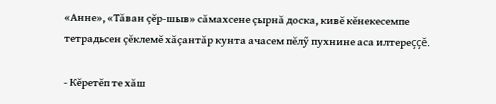«Анне», «Тăван çĕр-шыв» сăмахсене çырнă доска, кивĕ кĕнекесемпе тетрадьсен çĕклемĕ хăçантăр кунта ачасем пĕлỹ пухнине аса илтереççĕ.

- Кĕретĕп те хăш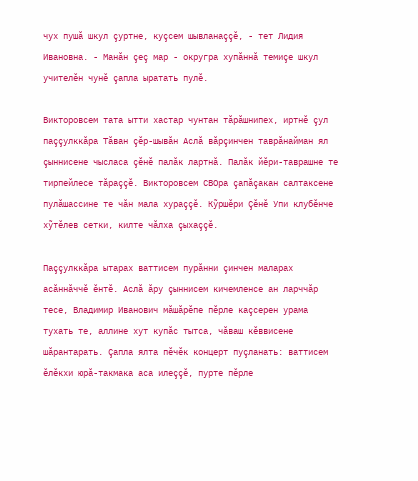чух пушă шкул çуртне, куçсем шывланаççĕ, - тет Лидия Ивановна. - Манăн çеç мар - округра хупăннă темиçе шкул учителĕн чунĕ çапла ыратать пулĕ.

Викторовсем тата ытти хастар чунтан тăрăшнипех, иртнĕ çул паççулккăра Тăван çĕр-шывăн Аслă вăрçинчен таврăнайман ял çыннисене чысласа çĕнĕ палăк лартнă. Палăк йĕри-таврашне те тирпейлесе тăраççĕ. Викторовсем СВОра çапăçакан салтаксене пулăшассине те чăн мала хураççĕ. Кỹршĕри Çĕнĕ Упи клубĕнче хỹтĕлев сетки, килте чăлха çыхаççĕ.

Паççулккăра ытарах ваттисем пурăнни çинчен маларах асăннăччĕ ĕнтĕ. Аслă ăру çыннисем кичемленсе ан ларччăр тесе, Владимир Иванович мăшăрĕпе пĕрле каçсерен урама тухать те, аллине хут купăс тытса, чăваш кĕввисене шăрантарать. Çапла ялта пĕчĕк концерт пуçланать: ваттисем ĕлĕкхи юрă-такмака аса илеççĕ, пурте пĕрле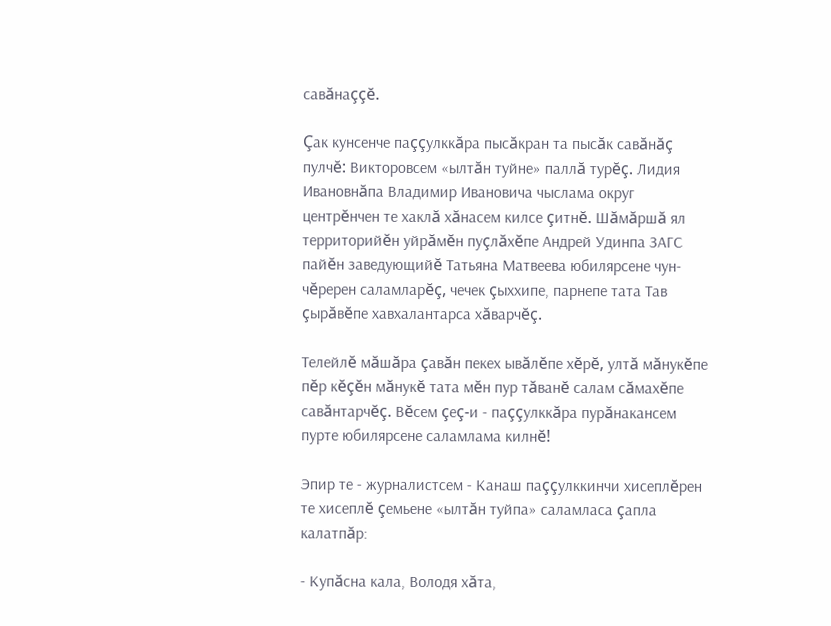савăнаççĕ.

Çак кунсенче паççулккăра пысăкран та пысăк савăнăç пулчĕ: Викторовсем «ылтăн туйне» паллă турĕç. Лидия Ивановнăпа Владимир Ивановича чыслама округ центрĕнчен те хаклă хăнасем килсе çитнĕ. Шăмăршă ял территорийĕн уйрăмĕн пуçлăхĕпе Андрей Удинпа ЗАГС пайĕн заведующийĕ Татьяна Матвеева юбилярсене чун-чĕререн саламларĕç, чечек çыххипе, парнепе тата Тав çырăвĕпе хавхалантарса хăварчĕç.

Телейлĕ мăшăра çавăн пекех ывăлĕпе хĕрĕ, ултă мăнукĕпе пĕр кĕçĕн мăнукĕ тата мĕн пур тăванĕ салам сăмахĕпе савăнтарчĕç. Вĕсем çеç-и - паççулккăра пурăнакансем пурте юбилярсене саламлама килнĕ!

Эпир те - журналистсем - Канаш паççулккинчи хисеплĕрен те хисеплĕ çемьене «ылтăн туйпа» саламласа çапла калатпăр:

- Купăсна кала, Володя хăта,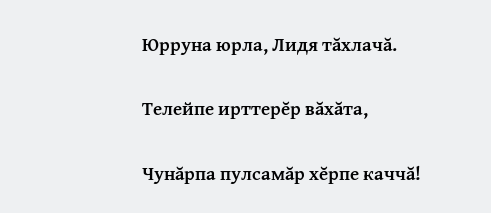Юрруна юрла, Лидя тăхлачă.

Телейпе ирттерĕр вăхăта,

Чунăрпа пулсамăр хĕрпе каччă!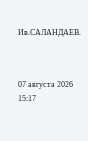Ив.САЛАНДАЕВ.



07 августа 2026
15:17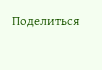Поделиться